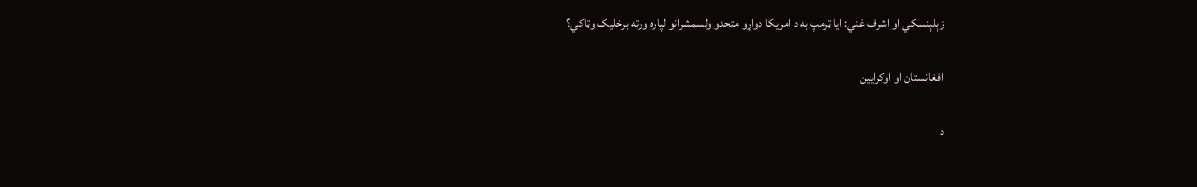زېلېنسکي او اشرف غني: ایا ټرمپ به د امریکا دواړو متحدو ولسمشرانو لپاره ورته برخلیک وټاکي؟

افغانستان او اوکرایین

د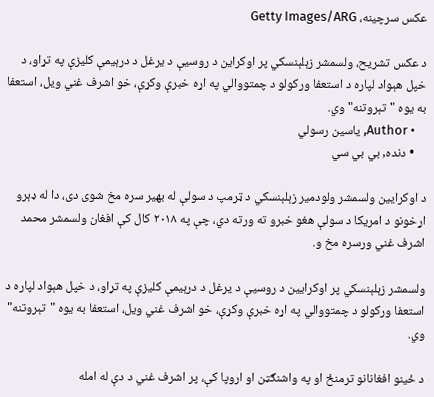عکس سرچینه، Getty Images/ARG

د عکس تشریح، ولسمشر زېلېنسکي پر اوکراین د روسیې د یرغل د درېیمې کلیزې په تړاو، د خپل هېواد لپاره د استعفا ورکولو د چمتووالي په اړه خبرې وکړې، خو اشرف غني ویل، استعفا به یوه "تېروتنه" وي.
    • Author, ياسين رسولي
    • دنده, بي بي سي

د اوکرایین ولسمشر ولودمير زېلېنسکي د ټرمپ د سولې له بهیر سره مخ شوی دی، دا له ډېرو اړخونو د امریکا د سولې هغو خبرو ته ورته دي، چې په ۲۰۱۸ کال کې افغان ولسمشر محمد اشرف غني ورسره مخ و.

ولسمشر زېلېنسکي پر اوکرایین د روسیې د یرغل د درېیمې کلیزې په تړاو، د خپل هېواد لپاره د استعفا ورکولو د چمتووالي په اړه خبرې وکړې، خو اشرف غني ویل، استعفا به یوه "تېروتنه" وي.

د ځینو افغانانو ترمنځ او په واشنګټن او اروپا کې، پر اشرف غني د دې له امله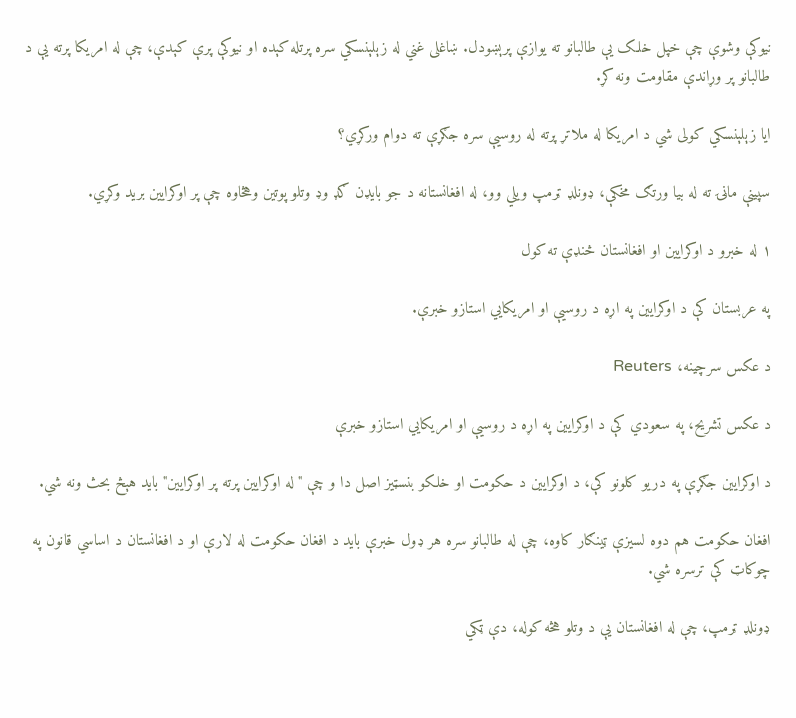نیوکې وشوې چې خپل خلک یې طالبانو ته یوازې پرېښودل. ښاغلی غني له زېلېنسکي سره پرتله کېده او نیوکې پرې کېدې، چې له امریکا پرته یې د طالبانو پر وړاندې مقاومت ونه کړ.

ایا زېلېنسکي کولی شي د امریکا له ملاتړ پرته له روسیې سره جګړې ته دوام ورکړي؟

سپینې ماڼۍ ته له بیا ورتګ مخکې، ډونلډ ټرمپ ویلي وو، له افغانستانه د جو بایډن ګډ وډ وتلو پوتین وهڅاوه چې پر اوکرایین برید وکړي.

۱ له خبرو د اوکرایین او افغانستان څنډې ته کول

په عربستان کې د اوکرایین په اړه د روسیې او امریکايي استازو خبرې.

د عکس سرچینه، Reuters

د عکس تشریح، په سعودي کې د اوکرایین په اړه د روسیې او امریکايي استازو خبرې

د اوکرایین جګړې په دریو کلونو کې، د اوکرایین د حکومت او خلکو بنسټیز اصل دا و چې "له اوکرایین پرته پر اوکرایین" باید هېڅ بحث ونه شي.

افغان حکومت هم دوه لسیزې ټینګار کاوه، چې له طالبانو سره هر ډول خبرې باید د افغان حکومت له لارې او د افغانستان د اساسي قانون په چوکاټ کې ترسره شي.

ډونلډ ټرمپ، چې له افغانستان یې د وتلو هڅه کوله، دې ټکي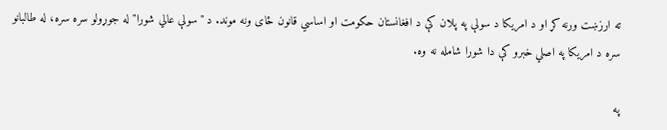ته ارزښت ورنه کړ او د امریکا د سولې په پلان کې د افغانستان حکومت او اساسي قانون ځای ونه موند. د "سولې عالي شورا" له جوړولو سره سره، له طالبانو سره د امریکا په اصلي خبرو کې دا شورا شامله نه وه.

په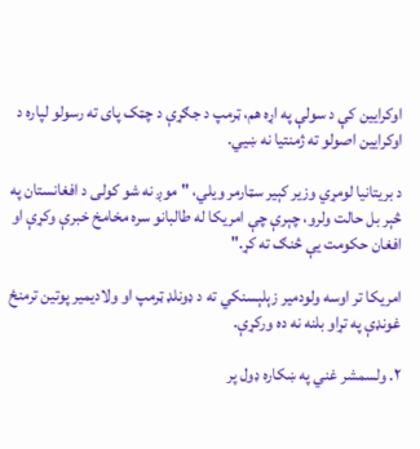اوکرایین کې د سولې په اړه هم، ټرمپ د جګړې د چټک پای ته رسولو لپاره د اوکرایین اصولو ته ژمنتیا نه ښيي.

د بریتانیا لومړي وزیر کېیر سټارمر ویلي، "موږ نه شو کولی د افغانستان په څېر بل حالت ولرو، چېرې چې امریکا له طالبانو سره مخامخ خبرې وکړې او افغان حکومت یې څنګ ته کړ."

امریکا تر اوسه ولودمير زېلېسنکي ته د ډونلډ ټرمپ او ولادیمیر پوتین ترمنځ غونډې په تړاو بلنه نه ده ورکړې.

۲. ولسمشر غني په ښکاره ډول پر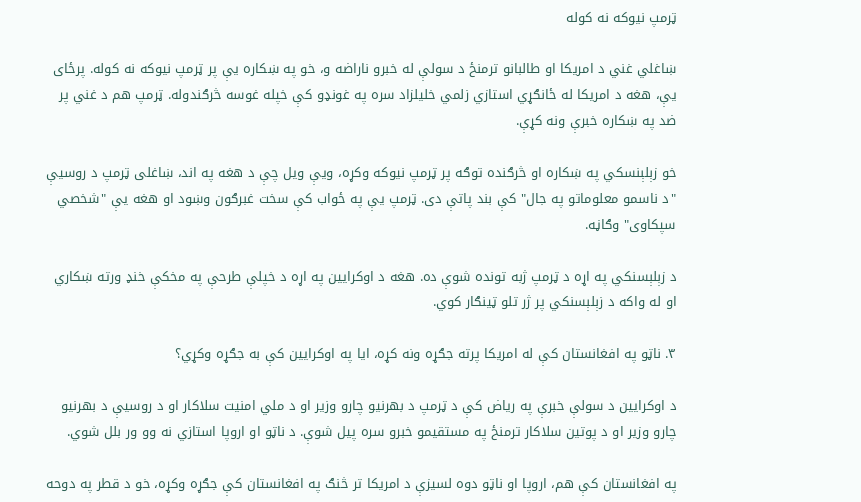ټرمپ نیوکه نه کوله

ښاغلي غني د امریکا او طالبانو ترمنځ د سولې له خبرو ناراضه و، خو په ښکاره یې پر ټرمپ نیوکه نه کوله. پرځای یې، هغه د امریکا له ځانګړي استازي زلمي خلیلزاد سره په غونډو کې خپله غوسه څرګندوله. ټرمپ هم د غني پر ضد په ښکاره خبرې ونه کړې.

خو زېلېنسکي په ښکاره او څرګنده توګه پر ټرمپ نیوکه وکړه، ویې ویل چې د هغه په اند، ښاغلی ټرمپ د روسیې "د ناسمو معلوماتو په جال" کې بند پاتې دی. ټرمپ یې په ځواب کې سخت غبرګون وښود او هغه یې "شخصي سپکاوی" وګاڼه.

د زېلېسنکي په اړه د ټرمپ ژبه تونده شوې ده. هغه د اوکرایین په اړه د خپلې طرحې په مخکې خنډ ورته ښکاري او له واکه د زېلېسنکي پر ژر تلو ټینګار کوي.

۳. ناټو په افغانستان کې له امریکا پرته جګړه ونه کړه، ایا په اوکرایین کې به جګړه وکړي؟

د اوکرایین د سولې خبرې په ریاض کې د ټرمپ د بهرنیو چارو وزیر او د ملي امنیت سلاکار او د روسیې د بهرنیو چارو وزیر او د پوتین سلاکار ترمنځ په مستقیمو خبرو سره پیل شوې. د ناټو او اروپا استازي نه وو ور بلل شوي.

په افغانستان کې هم، اروپا او ناټو دوه لسیزې د امریکا تر څنګ په افغانستان کې جګړه وکړه، خو د قطر په دوحه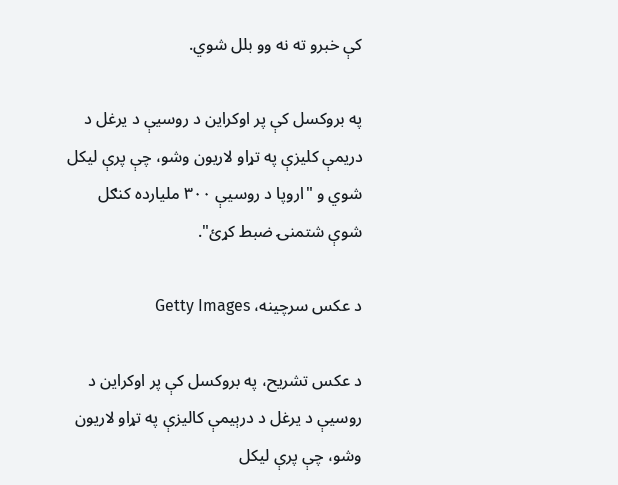کې خبرو ته نه وو بلل شوي.

په بروکسل کې پر اوکراین د روسیې د یرغل د دریمې کلیزې په تړاو لاریون وشو، چې پرې لیکل شوي و "اروپا د روسیې ۳۰۰ ملیارده کنګل شوې شتمنۍ ضبط کړئ".

د عکس سرچینه، Getty Images

د عکس تشریح، په بروکسل کې پر اوکراین د روسیې د یرغل د درېیمې کالیزې په تړاو لاریون وشو، چې پرې لیکل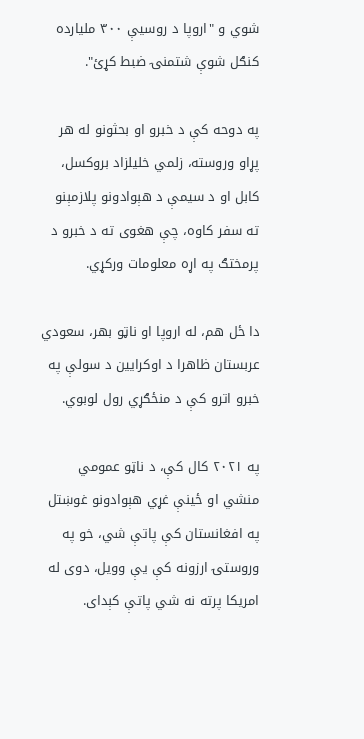شوي و "اروپا د روسیې ۳۰۰ ملیارده کنګل شوې شتمنۍ ضبط کړئ".

په دوحه کې د خبرو او بحثونو له هر پړاو وروسته، زلمي خلیلزاد بروکسل، کابل او د سیمې د هېوادونو پلازمېنو ته سفر کاوه، چې هغوی ته د خبرو د پرمختګ په اړه معلومات ورکړي.

دا ځل هم، له اروپا او ناټو بهر، سعودي عربستان ظاهرا د اوکرايين د سولې په خبرو اترو کې د منځګړي رول لوبوي.

په ۲۰۲۱ کال کې، د ناټو عمومي منشي او ځینې غړي هېوادونو غوښتل په افغانستان کې پاتې شي، خو په وروستۍ ارزونه کې یې وویل، دوی له امریکا پرته نه شي پاتې کېدای.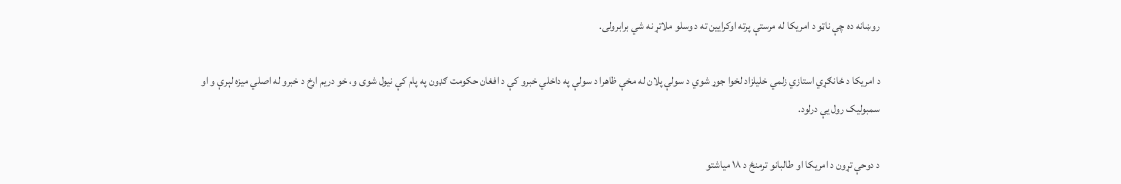روښانه ده چې ناټو د امریکا له مرستې پرته اوکرایین ته د وسلو ملاتړ نه شي برابرولی.

د امریکا د ځانګړي استازي زلمي خلیلزاد لخوا جوړ شوي د سولې پلان له مخې ظاهرا د سولې په داخلي خبرو کې د افغان حکومت ګډون په پام کې نیول شوی و، خو دریم اړخ د خبرو له اصلي میزه لېرې و او سمبولیک رول یې درلود.

د دوحې تړون د امریکا او طالبانو ترمنځ د ۱۸ میاشتو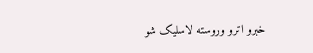خبرو اترو وروسته لاسلیک شو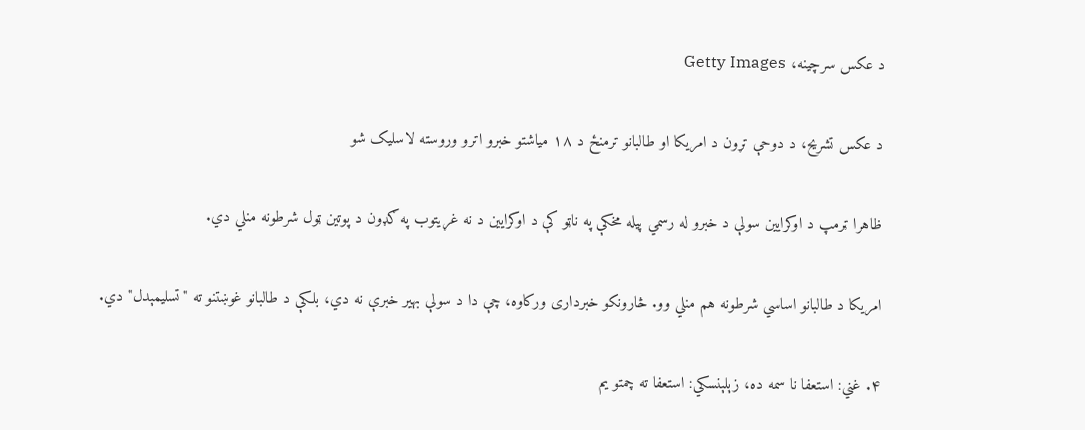د عکس سرچینه، Getty Images

د عکس تشریح، د دوحې تړون د امریکا او طالبانو ترمنځ د ۱۸ میاشتو خبرو اترو وروسته لاسلیک شو

ظاهرا ټرمپ د اوکرایین سولې د خبرو له رسمي پیله مخکې په ناټو کې د اوکرایین د نه غړیتوب په ګډون د پوتین ټول شرطونه منلي دي.

امریکا د طالبانو اساسي شرطونه هم منلي وو. څارونکو خبرداری ورکاوه، چې دا د سولې بهیر خبرې نه دي، بلکې د طالبانو غوښتنو ته "تسليمېدل" دي.

۴. غني: استعفا نا سمه ده، زېلېنسکي: استعفا ته چمتو یم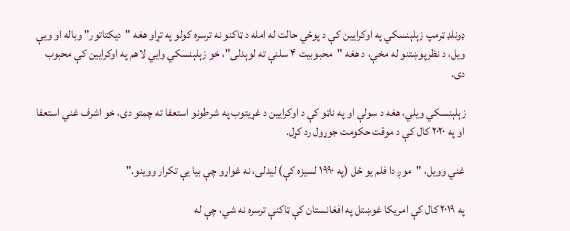ډونلډ ټرمپ زېلېنسکي په اوکرایین کې د پوځي حالت له امله د ټاکنو نه ترسره کولو په تړاو هغه "دیکتاتور" وباله او ویې ویل، د نظرپوښتنو له مخې، د هغه "محبوبیت ۴ سلنې ته لوېدلی"، خو زېلېنسکي وايي لاهم په اوکرایین کې محبوب دی.

زېلېنسکي ویلي، هغه د سولې او په ناټو کې د اوکرایین د غړیتوب په شرطونو استعفا ته چمتو دی، خو اشرف غني استعفا او په ۲۰۲۰ کال کې د موقت حکومت جوړول رد کړل.

غني وویل، "موږ دا فلم یو ځل (په ۱۹۹۰ لسیزه کې) لیدلی، نه غواړو چې بیا یې تکرار ووینو."

په ۲۰۱۹ کال کې امریکا غوښتل په افغانستان کې ټاکنې ترسره نه شي، چې له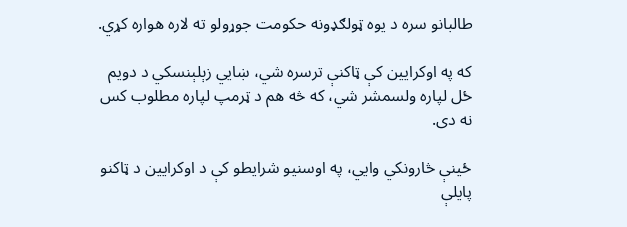طالبانو سره د یوه ټولګډونه حکومت جوړولو ته لاره هواره کړي.

که په اوکرایین کې ټاکنې ترسره شي، ښايي زېلېنسکي د دویم ځل لپاره ولسمشر شي، که څه هم د ټرمپ لپاره مطلوب کس نه دی.

ځینې څارونکي وايي، په اوسنیو شرایطو کې د اوکرایین د ټاکنو پایلې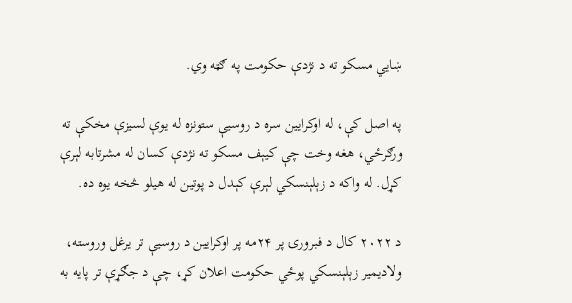ښايي مسکو ته د نژدې حکومت په ګټه وي.

په اصل کې، له اوکرایین سره د روسیې ستونزه له یوې لسیزې مخکې ته ورګرځي، هغه وخت چې کیېف مسکو ته نژدې کسان له مشرتابه لېرې کړل. له واکه د زېلېنسکي لېرې کېدل د پوتین له هیلو څخه یوه ده.

د ۲۰۲۲ کال د فبرورۍ پر ۲۴مه پر اوکرایین د روسیې تر یرغل وروسته، ولادیمیر زېلېنسکي پوځي حکومت اعلان کړ، چې د جګړې تر پایه به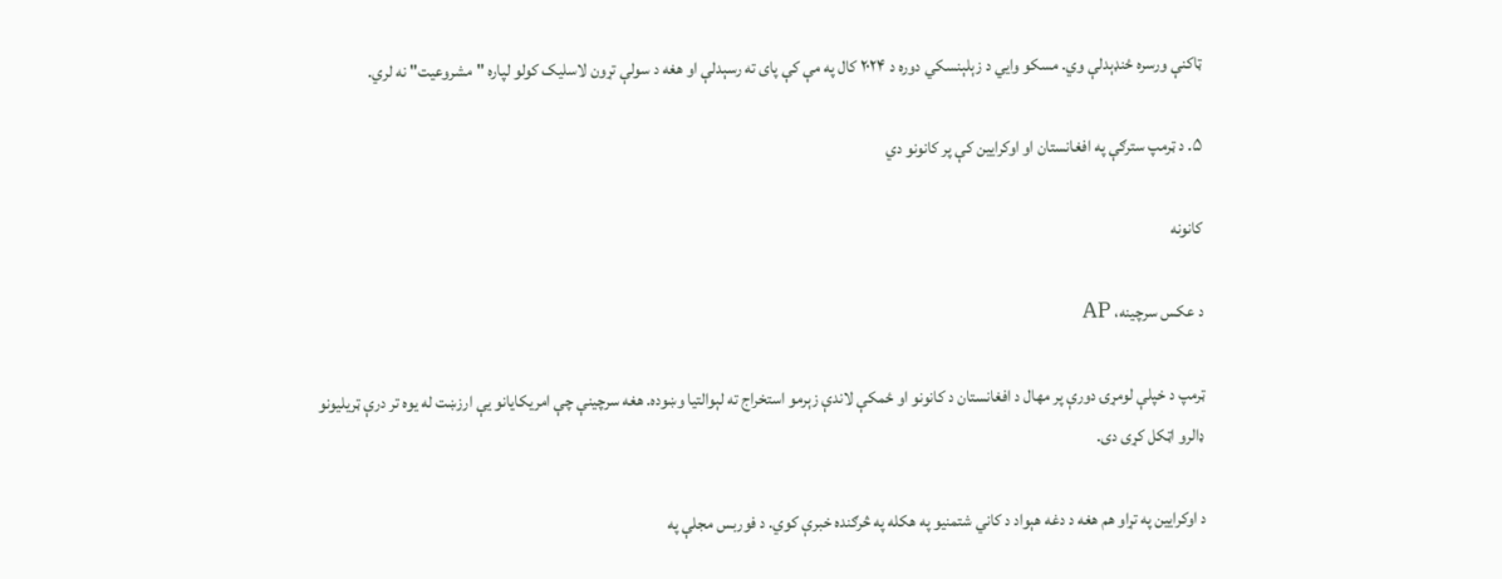ټاکنې ورسره ځنډېدلې وي. مسکو وايي د زېلېنسکي دوره د ۲۰۲۴ کال په مې کې پای ته رسېدلې او هغه د سولې تړون لاسلیک کولو لپاره "مشروعیت" نه لري.

۵. د ټرمپ سترګې په افغانستان او اوکرایین کې پر کانونو دي

کانونه

د عکس سرچینه، AP

ټرمپ د خپلې لومړۍ دورې پر مهال د افغانستان د کانونو او ځمکې لاندې زېرمو استخراج ته لېوالتیا وښوده. هغه سرچینې چې امریکایانو یې ارزښت له یوه تر درې ټریلیونو ډالرو اټکل کړی دی.

د اوکرایین په تړاو هم هغه د دغه هېواد د کاني شتمنیو په هکله په څرګنده خبرې کوي. د فوربس مجلې په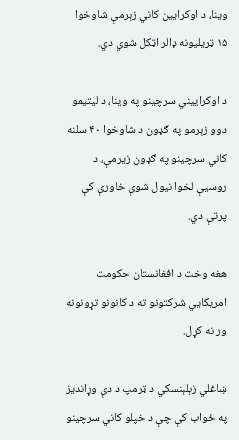وینا، د اوکرایین کاني زېرمې شاوخوا ۱۵ ټریلیونه ډالر اټکل شوي دي.

د اوکراییني سرچینو په وینا، د لیتیمو دوو زېرمو په ګډون د شاوخوا ۴۰ سلنه کاني سرچینو په ګډون زیرمې، د روسیې لخوا نیول شوې خاورې کې پرتې دي.

هغه وخت د افغانستان حکومت امریکايي شرکتونو ته د کانونو تړونونه ور نه کړل.

ښاغلي زېلېنسکي د ټرمپ د دې وړاندیز په ځواب کې چې د خپلو کاني سرچینو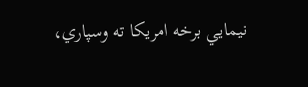نیمایي برخه امریکا ته وسپاري،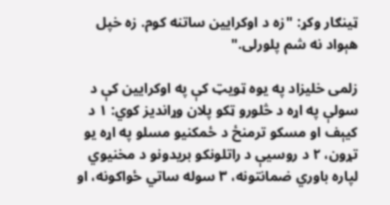ټینګار وکړ: "زه د اوکرایین ساتنه کوم. زه خپل هېواد نه شم پلورلی."

زلمی خلیزاد په یوه ټویټ کې په اوکرایین کې د سولې په اړه د څلورو ټکو پلان وړاندیز کوي: ۱ د کیېف او مسکو ترمنځ د ځمکنیو مسلو په اړه یو تړون، ۲ د روسیې د راتلونکو بریدونو د مخنیوي لپاره باوري ضمانتونه، ۳ سوله ساتي ځواکونه، او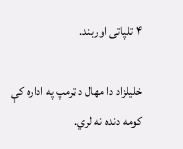۴ تلپاتی اوربند.

خلیلزاد دا مهال د ټرمپ په اداره کې کومه دنده نه لري.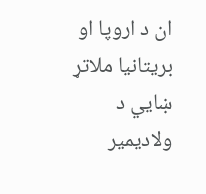ان د اروپا او بریتانیا ملاتړ ښايي د ولادیمیر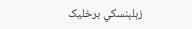زېلېنسکي برخلیک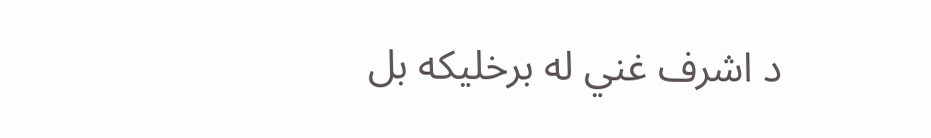د اشرف غني له برخلیکه بل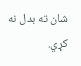شان ته بدل نه کړي.